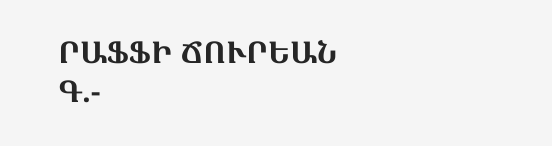ՐԱՖՖԻ ՃՈՒՐԵԱՆ
Գ.-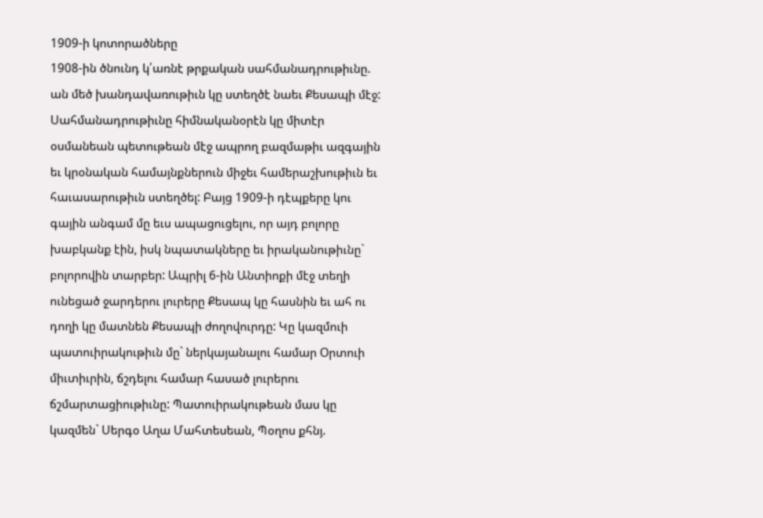1909-ի կոտորածները
1908-ին ծնունդ կ՛առնէ թրքական սահմանադրութիւնը. ան մեծ խանդավառութիւն կը ստեղծէ նաեւ Քեսապի մէջ: Սահմանադրութիւնը հիմնականօրէն կը միտէր օսմանեան պետութեան մէջ ապրող բազմաթիւ ազգային եւ կրօնական համայնքներուն միջեւ համերաշխութիւն եւ հաւասարութիւն ստեղծել: Բայց 1909-ի դէպքերը կու գային անգամ մը եւս ապացուցելու, որ այդ բոլորը խաբկանք էին, իսկ նպատակները եւ իրականութիւնը` բոլորովին տարբեր: Ապրիլ 6-ին Անտիոքի մէջ տեղի ունեցած ջարդերու լուրերը Քեսապ կը հասնին եւ ահ ու դողի կը մատնեն Քեսապի ժողովուրդը: Կը կազմուի պատուիրակութիւն մը` ներկայանալու համար Օրտուի միւտիւրին, ճշդելու համար հասած լուրերու ճշմարտացիութիւնը: Պատուիրակութեան մաս կը կազմեն` Սերգօ Աղա Մահտեսեան, Պօղոս քհնյ.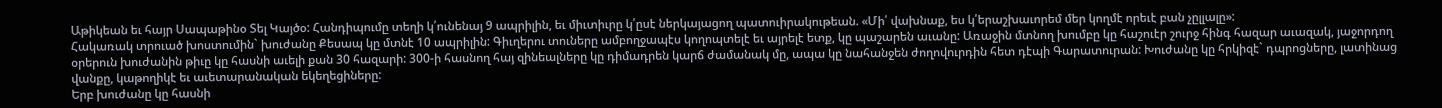Աթիկեան եւ հայր Սապաթինօ Տել Կայծօ: Հանդիպումը տեղի կ՛ունենայ 9 ապրիլին, եւ միւտիւրը կ՛ըսէ ներկայացող պատուիրակութեան. «Մի՛ վախնաք, ես կ՛երաշխաւորեմ մեր կողմէ որեւէ բան չըլլալը»:
Հակառակ տրուած խոստումին` խուժանը Քեսապ կը մտնէ 10 ապրիլին: Գիւղերու տուները ամբողջապէս կողոպտելէ եւ այրելէ ետք, կը պաշարեն աւանը: Առաջին մտնող խումբը կը հաշուէր շուրջ հինգ հազար աւազակ, յաջորդող օրերուն խուժանին թիւը կը հասնի աւելի քան 30 հազարի: 300-ի հասնող հայ զինեալները կը դիմադրեն կարճ ժամանակ մը, ապա կը նահանջեն ժողովուրդին հետ դէպի Գարատուրան: Խուժանը կը հրկիզէ` դպրոցները, լատինաց վանքը, կաթողիկէ եւ աւետարանական եկեղեցիները:
Երբ խուժանը կը հասնի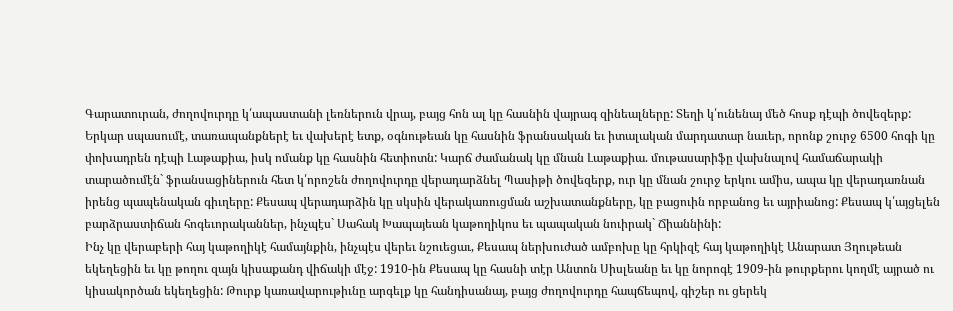Գարատուրան, ժողովուրդը կ՛ապաստանի լեռներուն վրայ, բայց հոն ալ կը հասնին վայրագ զինեալները: Տեղի կ՛ունենայ մեծ հոսք դէպի ծովեզերք: Երկար սպասումէ, տառապանքներէ եւ վախերէ ետք, օգնութեան կը հասնին ֆրանսական եւ իտալական մարդատար նաւեր, որոնք շուրջ 6500 հոգի կը փոխադրեն դէպի Լաթաքիա, իսկ ոմանք կը հասնին հետիոտն: Կարճ ժամանակ կը մնան Լաթաքիա. մութասարիֆը վախնալով համաճարակի տարածումէն` ֆրանսացիներուն հետ կ՛որոշեն ժողովուրդը վերադարձնել Պասիթի ծովեզերք, ուր կը մնան շուրջ երկու ամիս, ապա կը վերադառնան իրենց պապենական գիւղերը: Քեսապ վերադարձին կը սկսին վերակառուցման աշխատանքները, կը բացուին որբանոց եւ այրիանոց: Քեսապ կ՛այցելեն բարձրաստիճան հոգեւորականներ, ինչպէս` Սահակ Խապայեան կաթողիկոս եւ պապական նուիրակ` Ճիաննինի:
Ինչ կը վերաբերի հայ կաթողիկէ համայնքին, ինչպէս վերեւ նշուեցաւ, Քեսապ ներխուժած ամբոխը կը հրկիզէ հայ կաթողիկէ Անարատ Յղութեան եկեղեցին եւ կը թողու զայն կիսաքանդ վիճակի մէջ: 1910-ին Քեսապ կը հասնի տէր Անտոն Սիսլեանը եւ կը նորոգէ 1909-ին թուրքերու կողմէ այրած ու կիսակործան եկեղեցին: Թուրք կառավարութիւնը արգելք կը հանդիսանայ, բայց ժողովուրդը հապճեպով, գիշեր ու ցերեկ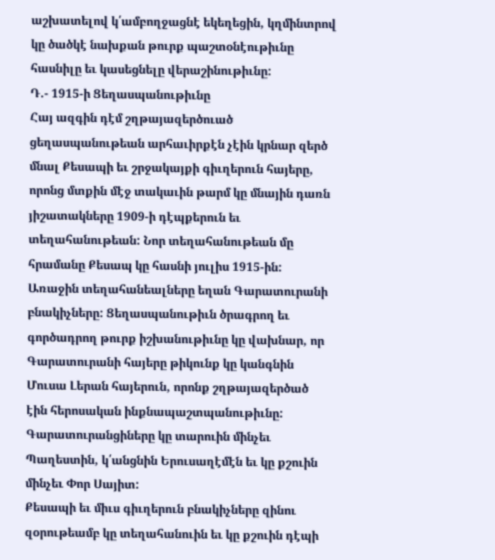աշխատելով կ՛ամբողջացնէ եկեղեցին, կղմինտրով կը ծածկէ նախքան թուրք պաշտօնէութիւնը հասնիլը եւ կասեցնելը վերաշինութիւնը:
Դ.- 1915-ի Ցեղասպանութիւնը
Հայ ազգին դէմ շղթայազերծուած ցեղասպանութեան արհաւիրքէն չէին կրնար զերծ մնալ Քեսապի եւ շրջակայքի գիւղերուն հայերը, որոնց մտքին մէջ տակաւին թարմ կը մնային դառն յիշատակները 1909-ի դէպքերուն եւ տեղահանութեան: Նոր տեղահանութեան մը հրամանը Քեսապ կը հասնի յուլիս 1915-ին: Առաջին տեղահանեալները եղան Գարատուրանի բնակիչները: Ցեղասպանութիւն ծրագրող եւ գործադրող թուրք իշխանութիւնը կը վախնար, որ Գարատուրանի հայերը թիկունք կը կանգնին Մուսա Լերան հայերուն, որոնք շղթայազերծած էին հերոսական ինքնապաշտպանութիւնը: Գարատուրանցիները կը տարուին մինչեւ Պաղեստին, կ՛անցնին Երուսաղէմէն եւ կը քշուին մինչեւ Փոր Սայիտ:
Քեսապի եւ միւս գիւղերուն բնակիչները զինու զօրութեամբ կը տեղահանուին եւ կը քշուին դէպի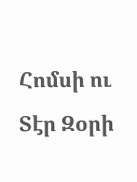Հոմսի ու Տէր Զօրի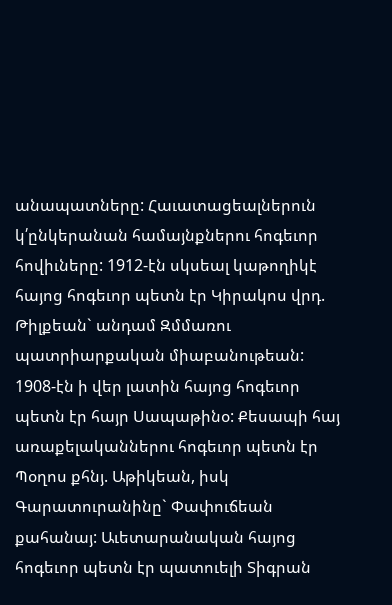անապատները: Հաւատացեալներուն կ՛ընկերանան համայնքներու հոգեւոր հովիւները: 1912-էն սկսեալ կաթողիկէ հայոց հոգեւոր պետն էր Կիրակոս վրդ. Թիլքեան` անդամ Զմմառու պատրիարքական միաբանութեան: 1908-էն ի վեր լատին հայոց հոգեւոր պետն էր հայր Սապաթինօ: Քեսապի հայ առաքելականներու հոգեւոր պետն էր Պօղոս քհնյ. Աթիկեան, իսկ Գարատուրանինը` Փափուճեան քահանայ: Աւետարանական հայոց հոգեւոր պետն էր պատուելի Տիգրան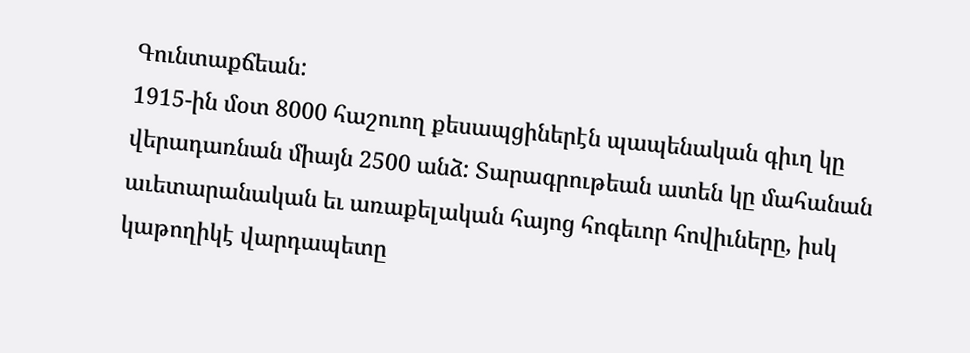Գունտաքճեան:
1915-ին մօտ 8000 հաշուող քեսապցիներէն պապենական գիւղ կը վերադառնան միայն 2500 անձ: Տարագրութեան ատեն կը մահանան աւետարանական եւ առաքելական հայոց հոգեւոր հովիւները, իսկ կաթողիկէ վարդապետը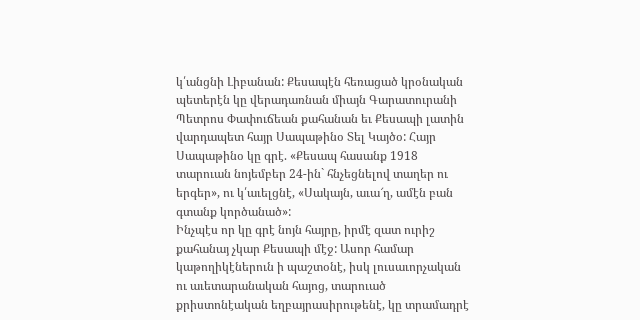կ՛անցնի Լիբանան: Քեսապէն հեռացած կրօնական պետերէն կը վերադառնան միայն Գարատուրանի Պետրոս Փափուճեան քահանան եւ Քեսապի լատին վարդապետ հայր Սապաթինօ Տել Կայծօ: Հայր Սապաթինօ կը գրէ. «Քեսապ հասանք 1918 տարուան նոյեմբեր 24-ին` հնչեցնելով տաղեր ու երգեր», ու կ՛աւելցնէ, «Սակայն, աւա՜ղ, ամէն բան գտանք կործանած»:
Ինչպէս որ կը գրէ նոյն հայրը, իրմէ զատ ուրիշ քահանայ չկար Քեսապի մէջ: Ասոր համար կաթողիկէներուն ի պաշտօնէ, իսկ լուսաւորչական ու աւետարանական հայոց, տարուած քրիստոնէական եղբայրասիրութենէ, կը տրամադրէ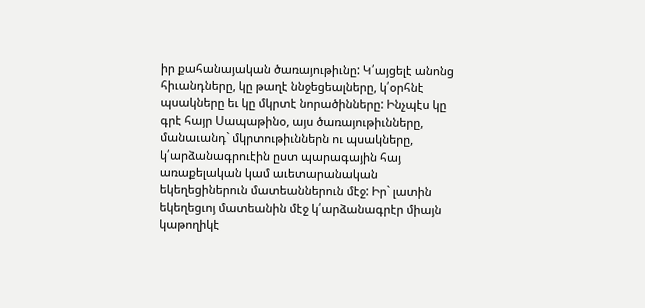իր քահանայական ծառայութիւնը: Կ՛այցելէ անոնց հիւանդները, կը թաղէ ննջեցեալները, կ՛օրհնէ պսակները եւ կը մկրտէ նորածինները: Ինչպէս կը գրէ հայր Սապաթինօ, այս ծառայութիւնները, մանաւանդ` մկրտութիւններն ու պսակները, կ՛արձանագրուէին ըստ պարագային հայ առաքելական կամ աւետարանական եկեղեցիներուն մատեաններուն մէջ: Իր` լատին եկեղեցւոյ մատեանին մէջ կ՛արձանագրէր միայն կաթողիկէ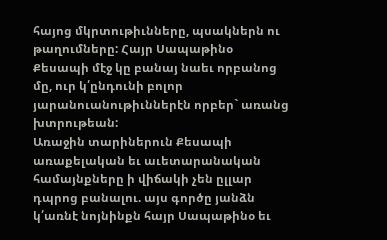հայոց մկրտութիւնները, պսակներն ու թաղումները: Հայր Սապաթինօ Քեսապի մէջ կը բանայ նաեւ որբանոց մը, ուր կ՛ընդունի բոլոր յարանուանութիւններէն որբեր` առանց խտրութեան:
Առաջին տարիներուն Քեսապի առաքելական եւ աւետարանական համայնքները ի վիճակի չեն ըլլար դպրոց բանալու. այս գործը յանձն կ՛առնէ նոյնինքն հայր Սապաթինօ եւ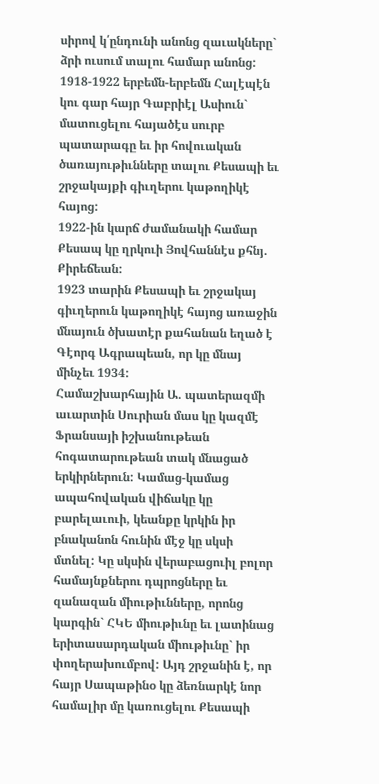սիրով կ՛ընդունի անոնց զաւակները` ձրի ուսում տալու համար անոնց:
1918-1922 երբեմն-երբեմն Հալէպէն կու գար հայր Գաբրիէլ Ասիուն` մատուցելու հայածէս սուրբ պատարագը եւ իր հովուական ծառայութիւնները տալու Քեսապի եւ շրջակայքի գիւղերու կաթողիկէ հայոց:
1922-ին կարճ ժամանակի համար Քեսապ կը ղրկուի Յովհաննէս քհնյ. Քիրեճեան:
1923 տարին Քեսապի եւ շրջակայ գիւղերուն կաթողիկէ հայոց առաջին մնայուն ծխատէր քահանան եղած է Գէորգ Ագրապեան, որ կը մնայ մինչեւ 1934:
Համաշխարհային Ա. պատերազմի աւարտին Սուրիան մաս կը կազմէ Ֆրանսայի իշխանութեան հոգատարութեան տակ մնացած երկիրներուն: Կամաց-կամաց ապահովական վիճակը կը բարելաւուի, կեանքը կրկին իր բնականոն հունին մէջ կը սկսի մտնել: Կը սկսին վերաբացուիլ բոլոր համայնքներու դպրոցները եւ զանազան միութիւնները, որոնց կարգին` ՀԿԵ միութիւնը եւ լատինաց երիտասարդական միութիւնը` իր փողերախումբով: Այդ շրջանին է, որ հայր Սապաթինօ կը ձեռնարկէ նոր համալիր մը կառուցելու Քեսապի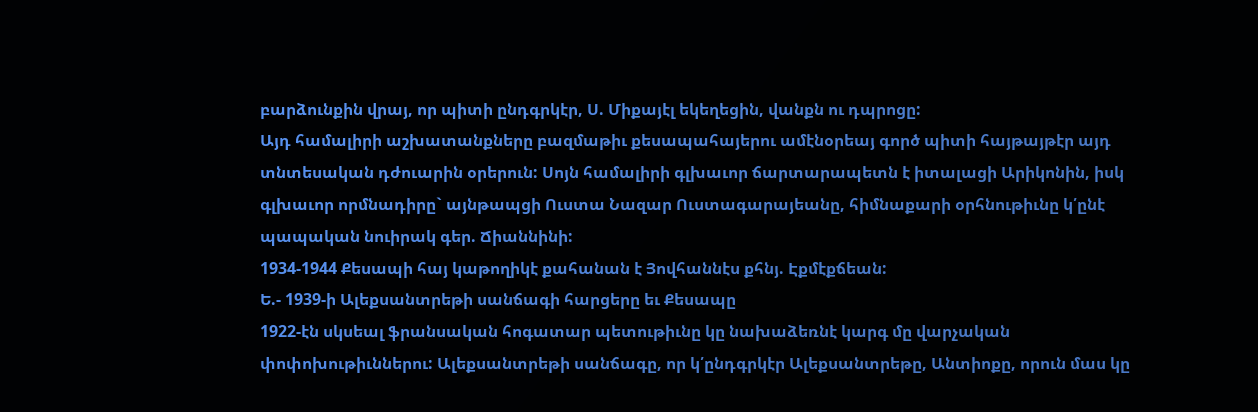բարձունքին վրայ, որ պիտի ընդգրկէր, Ս. Միքայէլ եկեղեցին, վանքն ու դպրոցը:
Այդ համալիրի աշխատանքները բազմաթիւ քեսապահայերու ամէնօրեայ գործ պիտի հայթայթէր այդ տնտեսական դժուարին օրերուն: Սոյն համալիրի գլխաւոր ճարտարապետն է իտալացի Արիկոնին, իսկ գլխաւոր որմնադիրը` այնթապցի Ուստա Նազար Ուստագարայեանը, հիմնաքարի օրհնութիւնը կ՛ընէ պապական նուիրակ գեր. Ճիաննինի:
1934-1944 Քեսապի հայ կաթողիկէ քահանան է Յովհաննէս քհնյ. Էքմէքճեան:
Ե.- 1939-ի Ալեքսանտրեթի սանճագի հարցերը եւ Քեսապը
1922-էն սկսեալ ֆրանսական հոգատար պետութիւնը կը նախաձեռնէ կարգ մը վարչական փոփոխութիւններու: Ալեքսանտրեթի սանճագը, որ կ՛ընդգրկէր Ալեքսանտրեթը, Անտիոքը, որուն մաս կը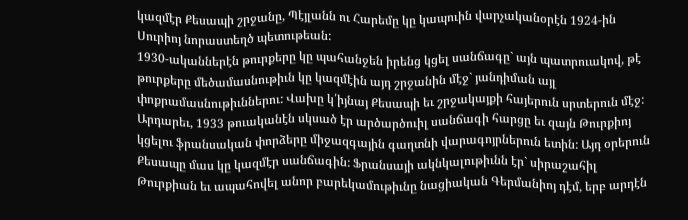կազմէր Քեսապի շրջանը, Պէյլանն ու Հարեմը կը կապուին վարչականօրէն 1924-ին Սուրիոյ նորաստեղծ պետութեան:
1930-ականներէն թուրքերը կը պահանջեն իրենց կցել սանճագը` այն պատրուակով, թէ թուրքերը մեծամասնութիւն կը կազմէին այդ շրջանին մէջ` յանդիման այլ փոքրամասնութիւններու: Վախը կ՛իյնայ Քեսապի եւ շրջակայքի հայերուն սրտերուն մէջ: Արդարեւ, 1933 թուականէն սկսած էր արծարծուիլ սանճագի հարցը եւ զայն Թուրքիոյ կցելու ֆրանսական փորձերը միջազգային գաղտնի վարագոյրներուն ետին: Այդ օրերուն Քեսապը մաս կը կազմէր սանճագին: Ֆրանսայի ակնկալութիւնն էր` սիրաշահիլ Թուրքիան եւ ապահովել անոր բարեկամութիւնը նացիական Գերմանիոյ դէմ, երբ արդէն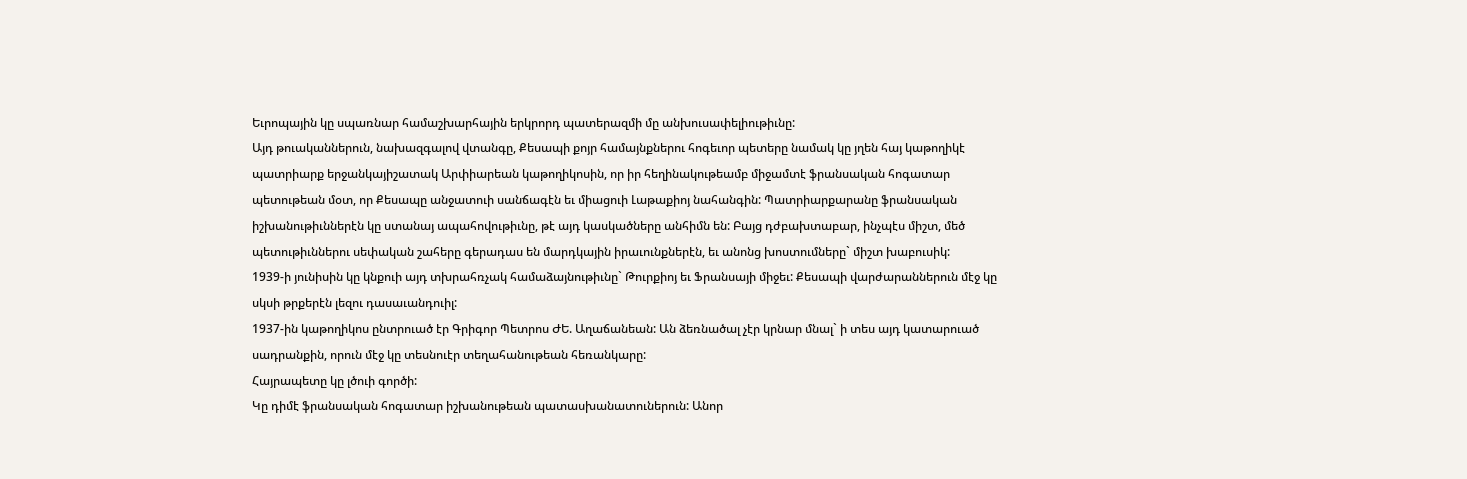Եւրոպային կը սպառնար համաշխարհային երկրորդ պատերազմի մը անխուսափելիութիւնը:
Այդ թուականներուն, նախազգալով վտանգը, Քեսապի քոյր համայնքներու հոգեւոր պետերը նամակ կը յղեն հայ կաթողիկէ պատրիարք երջանկայիշատակ Արփիարեան կաթողիկոսին, որ իր հեղինակութեամբ միջամտէ ֆրանսական հոգատար պետութեան մօտ, որ Քեսապը անջատուի սանճագէն եւ միացուի Լաթաքիոյ նահանգին: Պատրիարքարանը ֆրանսական իշխանութիւններէն կը ստանայ ապահովութիւնը, թէ այդ կասկածները անհիմն են: Բայց դժբախտաբար, ինչպէս միշտ, մեծ պետութիւններու սեփական շահերը գերադաս են մարդկային իրաւունքներէն, եւ անոնց խոստումները` միշտ խաբուսիկ:
1939-ի յունիսին կը կնքուի այդ տխրահռչակ համաձայնութիւնը` Թուրքիոյ եւ Ֆրանսայի միջեւ: Քեսապի վարժարաններուն մէջ կը սկսի թրքերէն լեզու դասաւանդուիլ:
1937-ին կաթողիկոս ընտրուած էր Գրիգոր Պետրոս ԺԵ. Աղաճանեան: Ան ձեռնածալ չէր կրնար մնալ` ի տես այդ կատարուած սադրանքին, որուն մէջ կը տեսնուէր տեղահանութեան հեռանկարը:
Հայրապետը կը լծուի գործի:
Կը դիմէ ֆրանսական հոգատար իշխանութեան պատասխանատուներուն: Անոր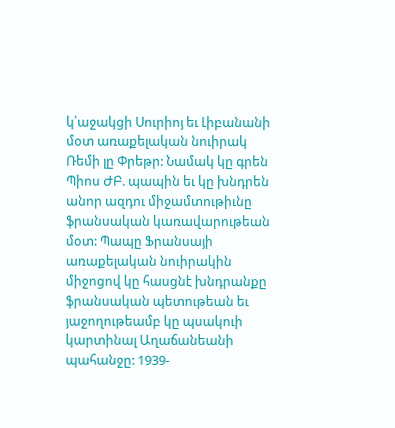կ՛աջակցի Սուրիոյ եւ Լիբանանի մօտ առաքելական նուիրակ Ռեմի լը Փրեթր: Նամակ կը գրեն Պիոս ԺԲ. պապին եւ կը խնդրեն անոր ազդու միջամտութիւնը ֆրանսական կառավարութեան մօտ: Պապը Ֆրանսայի առաքելական նուիրակին միջոցով կը հասցնէ խնդրանքը ֆրանսական պետութեան եւ յաջողութեամբ կը պսակուի կարտինալ Աղաճանեանի պահանջը: 1939-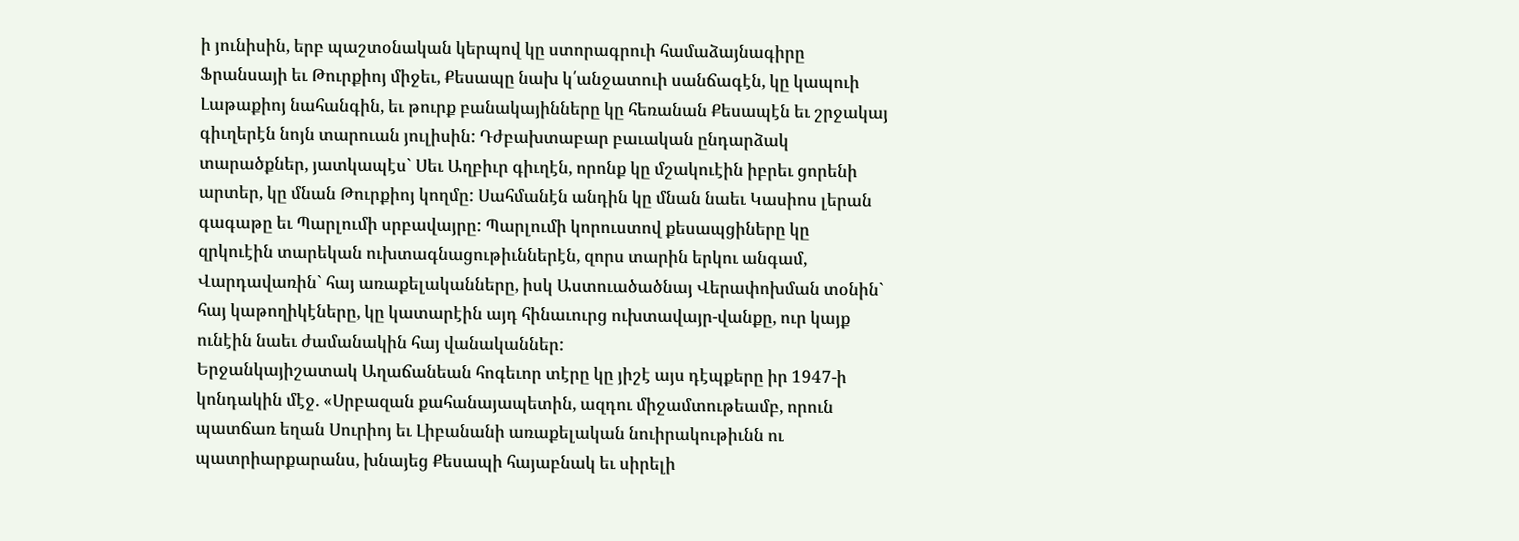ի յունիսին, երբ պաշտօնական կերպով կը ստորագրուի համաձայնագիրը Ֆրանսայի եւ Թուրքիոյ միջեւ, Քեսապը նախ կ՛անջատուի սանճագէն, կը կապուի Լաթաքիոյ նահանգին, եւ թուրք բանակայինները կը հեռանան Քեսապէն եւ շրջակայ գիւղերէն նոյն տարուան յուլիսին: Դժբախտաբար բաւական ընդարձակ տարածքներ, յատկապէս` Սեւ Աղբիւր գիւղէն, որոնք կը մշակուէին իբրեւ ցորենի արտեր, կը մնան Թուրքիոյ կողմը: Սահմանէն անդին կը մնան նաեւ Կասիոս լերան գագաթը եւ Պարլումի սրբավայրը: Պարլումի կորուստով քեսապցիները կը զրկուէին տարեկան ուխտագնացութիւններէն, զորս տարին երկու անգամ, Վարդավառին` հայ առաքելականները, իսկ Աստուածածնայ Վերափոխման տօնին` հայ կաթողիկէները, կը կատարէին այդ հինաւուրց ուխտավայր-վանքը, ուր կայք ունէին նաեւ ժամանակին հայ վանականներ:
Երջանկայիշատակ Աղաճանեան հոգեւոր տէրը կը յիշէ այս դէպքերը իր 1947-ի կոնդակին մէջ. «Սրբազան քահանայապետին, ազդու միջամտութեամբ, որուն պատճառ եղան Սուրիոյ եւ Լիբանանի առաքելական նուիրակութիւնն ու պատրիարքարանս, խնայեց Քեսապի հայաբնակ եւ սիրելի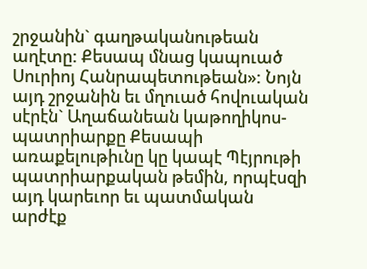շրջանին` գաղթականութեան աղէտը: Քեսապ մնաց կապուած Սուրիոյ Հանրապետութեան»: Նոյն այդ շրջանին եւ մղուած հովուական սէրէն` Աղաճանեան կաթողիկոս-պատրիարքը Քեսապի առաքելութիւնը կը կապէ Պէյրութի պատրիարքական թեմին, որպէսզի այդ կարեւոր եւ պատմական արժէք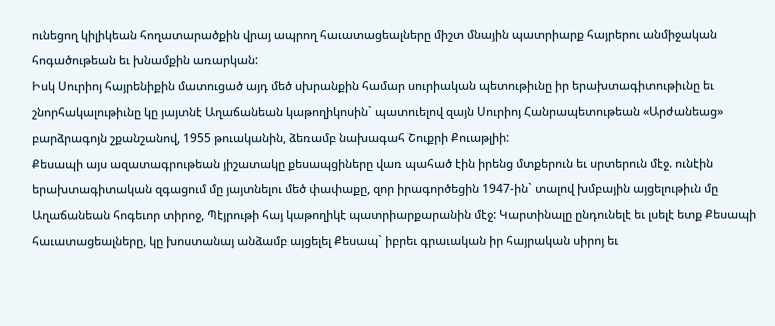ունեցող կիլիկեան հողատարածքին վրայ ապրող հաւատացեալները միշտ մնային պատրիարք հայրերու անմիջական հոգածութեան եւ խնամքին առարկան:
Իսկ Սուրիոյ հայրենիքին մատուցած այդ մեծ սխրանքին համար սուրիական պետութիւնը իր երախտագիտութիւնը եւ շնորհակալութիւնը կը յայտնէ Աղաճանեան կաթողիկոսին` պատուելով զայն Սուրիոյ Հանրապետութեան «Արժանեաց» բարձրագոյն շքանշանով, 1955 թուականին, ձեռամբ նախագահ Շուքրի Քուաթլիի:
Քեսապի այս ազատագրութեան յիշատակը քեսապցիները վառ պահած էին իրենց մտքերուն եւ սրտերուն մէջ. ունէին երախտագիտական զգացում մը յայտնելու մեծ փափաքը, զոր իրագործեցին 1947-ին` տալով խմբային այցելութիւն մը Աղաճանեան հոգեւոր տիրոջ, Պէյրութի հայ կաթողիկէ պատրիարքարանին մէջ: Կարտինալը ընդունելէ եւ լսելէ ետք Քեսապի հաւատացեալները, կը խոստանայ անձամբ այցելել Քեսապ` իբրեւ գրաւական իր հայրական սիրոյ եւ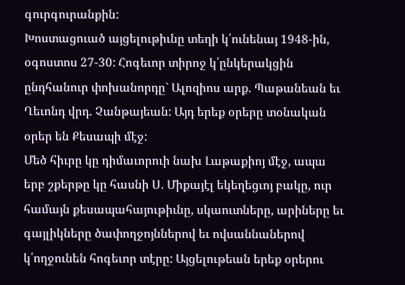գուրգուրանքին:
Խոստացուած այցելութիւնը տեղի կ՛ունենայ 1948-ին, օգոստոս 27-30: Հոգեւոր տիրոջ կ՛ընկերակցին ընդհանուր փոխանորդը` Ալոզիոս արք. Պաթանեան եւ Ղեւոնդ վրդ. Չանթայեան: Այդ երեք օրերը տօնական օրեր են Քեսապի մէջ:
Մեծ հիւրը կը դիմաւորուի նախ Լաթաքիոյ մէջ, ապա երբ շքերթը կը հասնի Ս. Միքայէլ եկեղեցւոյ բակը, ուր համայն քեսապահայութիւնը, սկաուտները, արիները եւ գայլիկները ծափողջոյններով եւ ովսաննաներով կ՛ողջունեն հոգեւոր տէրը: Այցելութեան երեք օրերու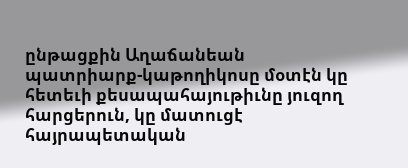ընթացքին Աղաճանեան պատրիարք-կաթողիկոսը մօտէն կը հետեւի քեսապահայութիւնը յուզող հարցերուն, կը մատուցէ հայրապետական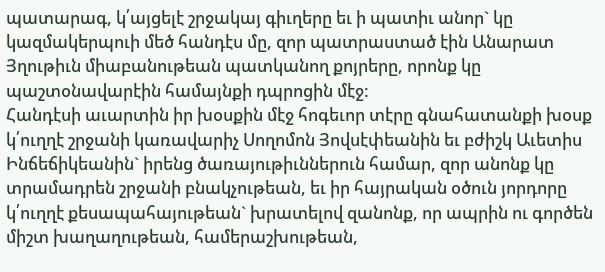պատարագ, կ՛այցելէ շրջակայ գիւղերը եւ ի պատիւ անոր` կը կազմակերպուի մեծ հանդէս մը, զոր պատրաստած էին Անարատ Յղութիւն միաբանութեան պատկանող քոյրերը, որոնք կը պաշտօնավարէին համայնքի դպրոցին մէջ:
Հանդէսի աւարտին իր խօսքին մէջ հոգեւոր տէրը գնահատանքի խօսք կ՛ուղղէ շրջանի կառավարիչ Սողոմոն Յովսէփեանին եւ բժիշկ Աւետիս Ինճեճիկեանին` իրենց ծառայութիւններուն համար, զոր անոնք կը տրամադրեն շրջանի բնակչութեան, եւ իր հայրական օծուն յորդորը կ՛ուղղէ քեսապահայութեան` խրատելով զանոնք, որ ապրին ու գործեն միշտ խաղաղութեան, համերաշխութեան,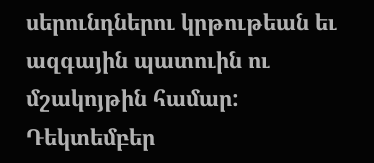սերունդներու կրթութեան եւ ազգային պատուին ու մշակոյթին համար:
Դեկտեմբեր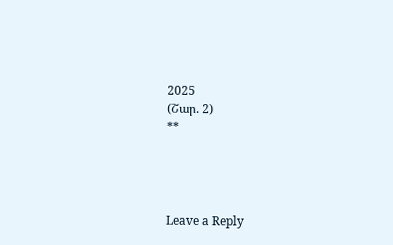2025
(Շար. 2)
**




Leave a Reply